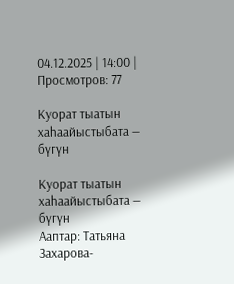04.12.2025 | 14:00 | Просмотров: 77

Куорат тыатын хаһаайыстыбата — бүгүн

Куорат тыатын хаһаайыстыбата — бүгүн
Ааптар: Татьяна Захарова-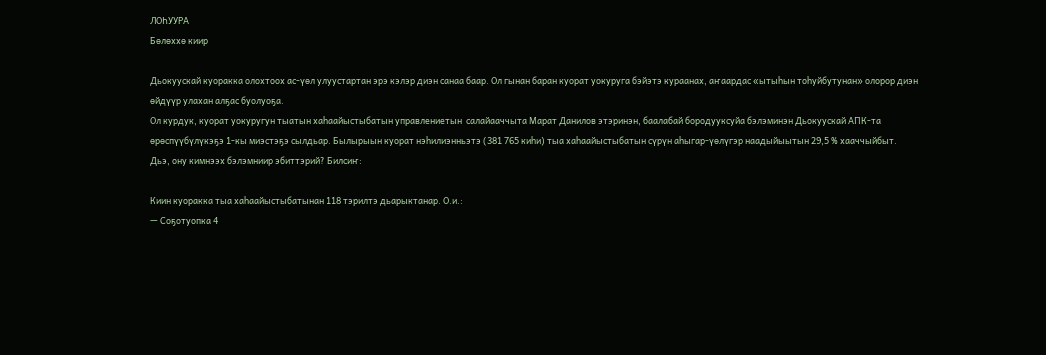ЛОҺУУРА
Бөлөххө киир

Дьокуускай куоракка олохтоох ас-үөл улуустартан эрэ кэлэр диэн санаа баар. Ол гынан баран куорат уокуруга бэйэтэ кураанах, аҥаардас «ытыһын тоһуйбутунан» олорор диэн өйдүүр улахан алҕас буолуоҕа.
Ол курдук, куорат уокуругун тыатын хаһаайыстыбатын управлениетын  салайааччыта Марат Данилов этэринэн, баалабай бородууксуйа бэлэминэн Дьокуускай АПК-та өрөспүүбүлүкэҕэ 1-кы миэстэҕэ сылдьар. Былырыын куорат нэһилиэнньэтэ (381 765 киһи) тыа хаһаайыстыбатын сүрүн аһыгар-үөлүгэр наадыйыытын 29,5 % хааччыйбыт.
Дьэ, ону кимнээх бэлэмниир эбиттэрий? Билсиҥ:

Киин куоракка тыа хаһаайыстыбатынан 118 тэрилтэ дьарыктанар. О.и.:
— Соҕотуопка 4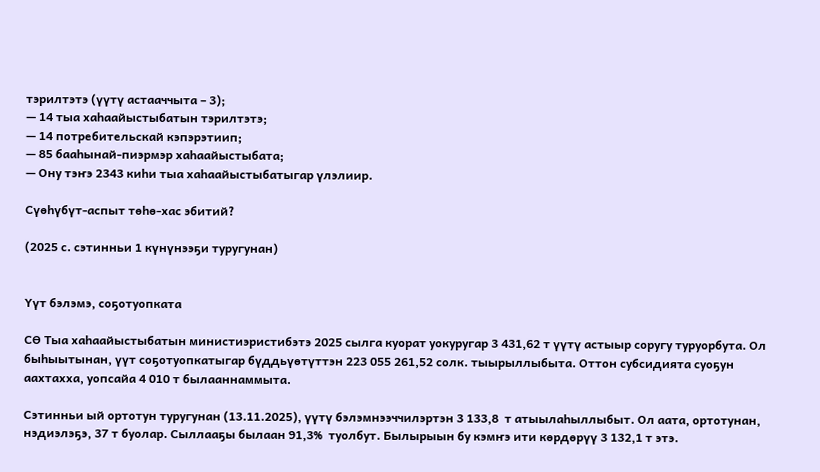тэрилтэтэ (үүтү астааччыта – 3);
— 14 тыа хаһаайыстыбатын тэрилтэтэ;
— 14 потребительскай кэпэрэтиип;
— 85 бааһынай-пиэрмэр хаһаайыстыбата;
— Ону тэҥэ 2343 киһи тыа хаһаайыстыбатыгар үлэлиир.

Сүөһүбүт-аспыт төһө-хас эбитий?

(2025 с. сэтинньи 1 күнүнээҕи туругунан)


Үүт бэлэмэ, соҕотуопката

СӨ Тыа хаһаайыстыбатын министиэристибэтэ 2025 сылга куорат уокуругар 3 431,62 т үүтү астыыр соругу туруорбута. Ол быһыытынан, үүт соҕотуопкатыгар бүддьүөтүттэн 223 055 261,52 солк. тыырыллыбыта. Оттон субсидията суоҕун аахтахха, уопсайа 4 010 т былааннаммыта.

Сэтинньи ый ортотун туругунан (13.11.2025), үүтү бэлэмнээччилэртэн 3 133,8  т атыылаһыллыбыт. Ол аата, ортотунан, нэдиэлэҕэ, 37 т буолар. Сыллааҕы былаан 91,3%  туолбут. Былырыын бу кэмҥэ ити көрдөрүү 3 132,1 т этэ.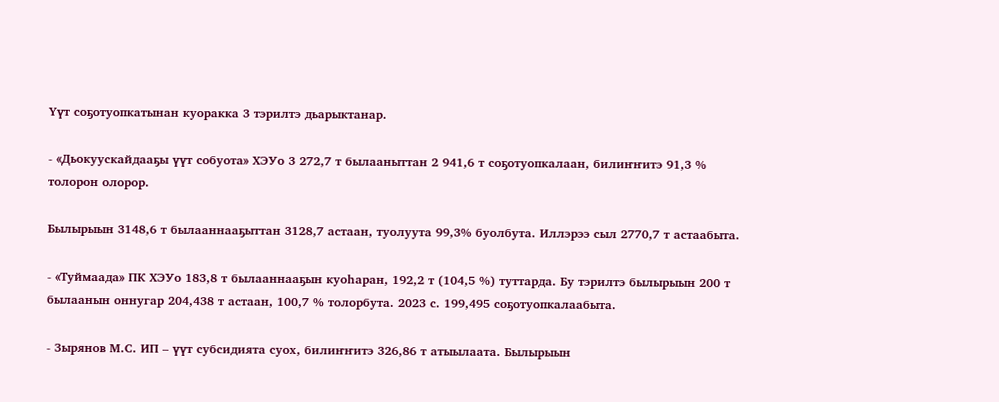Үүт соҕотуопкатынан куоракка 3 тэрилтэ дьарыктанар.

- «Дьокуускайдааҕы үүт собуота» ХЭУо 3 272,7 т былааныттан 2 941,6 т соҕотуопкалаан, билиҥҥитэ 91,3 % толорон олорор.

Былырыын 3148,6 т былааннааҕыттан 3128,7 астаан, туолуута 99,3% буолбута. Иллэрээ сыл 2770,7 т астаабыта.

- «Туймаада» ПК ХЭУо 183,8 т былааннааҕын куоһаран, 192,2 т (104,5 %) туттарда. Бу тэрилтэ былырыын 200 т былаанын оннугар 204,438 т астаан, 100,7 % толорбута. 2023 с. 199,495 соҕотуопкалаабыта.

- Зырянов М.С. ИП – үүт субсидията суох, билиҥҥитэ 326,86 т атыылаата. Былырыын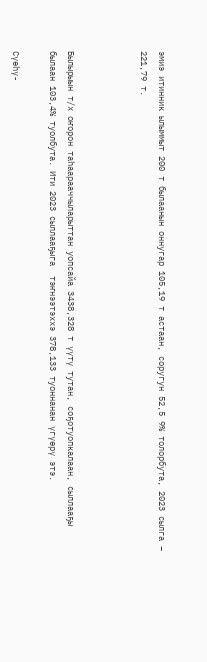эмиэ итинник ылыммыт 200 т былаанын оннугар 105,19 т астаан, соругун 52,5 9% толорбута, 2023 сылга – 221,79 т.



Былырыын т/х оҥорон таһаарааччыларыттан уопсайа 3438,328 т үүтү тутан, соҕотуопкалаан, сыллааҕы былаан 103,4% туолбута. Ити 2023 сыллааҕыга  тэҥнээтэххэ 378,133 туоннанан үгүөрү этэ.

Сүөһү-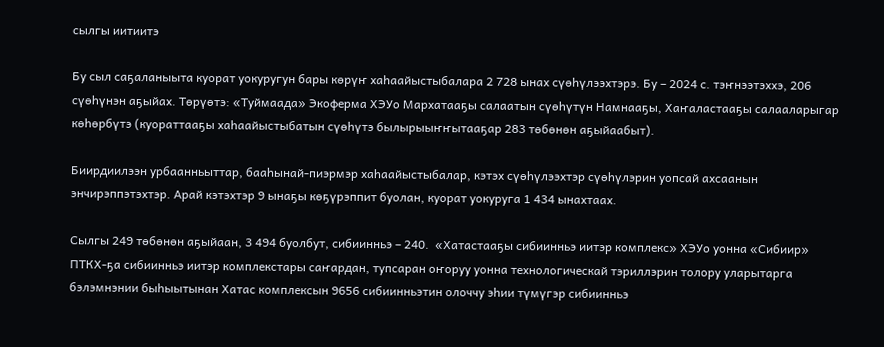сылгы иитиитэ

Бу сыл саҕаланыыта куорат уокуругун бары көрүҥ хаһаайыстыбалара 2 728 ынах сүөһүлээхтэрэ. Бу – 2024 с. тэҥнээтэххэ, 206 сүөһүнэн аҕыйах. Төрүөтэ: «Туймаада» Экоферма ХЭУо Мархатааҕы салаатын сүөһүтүн Намнааҕы, Хаҥаластааҕы салааларыгар көһөрбүтэ (куораттааҕы хаһаайыстыбатын сүөһүтэ былырыыҥҥытааҕар 283 төбөнөн аҕыйаабыт).

Биирдиилээн урбаанньыттар, бааһынай-пиэрмэр хаһаайыстыбалар, кэтэх сүөһүлээхтэр сүөһүлэрин уопсай ахсаанын энчирэппэтэхтэр. Арай кэтэхтэр 9 ынаҕы көҕүрэппит буолан, куорат уокуруга 1 434 ынахтаах.

Сылгы 249 төбөнөн аҕыйаан, 3 494 буолбут, сибиинньэ – 240.  «Хатастааҕы сибиинньэ иитэр комплекс» ХЭУо уонна «Сибиир» ПТКХ-ҕа сибиинньэ иитэр комплекстары саҥардан, тупсаран оҥоруу уонна технологическай тэриллэрин толору уларытарга бэлэмнэнии быһыытынан Хатас комплексын 9656 сибиинньэтин олоччу эһии түмүгэр сибиинньэ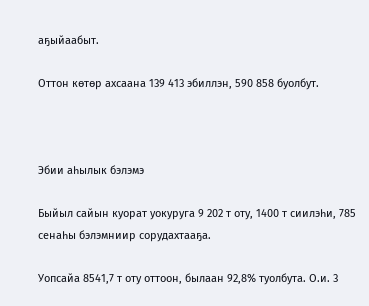аҕыйаабыт.

Оттон көтөр ахсаана 139 413 эбиллэн, 590 858 буолбут.



Эбии аһылык бэлэмэ

Быйыл сайын куорат уокуруга 9 202 т оту, 1400 т сиилэһи, 785 сенаһы бэлэмниир сорудахтааҕа.

Уопсайа 8541,7 т оту оттоон, былаан 92,8% туолбута. О.и. 3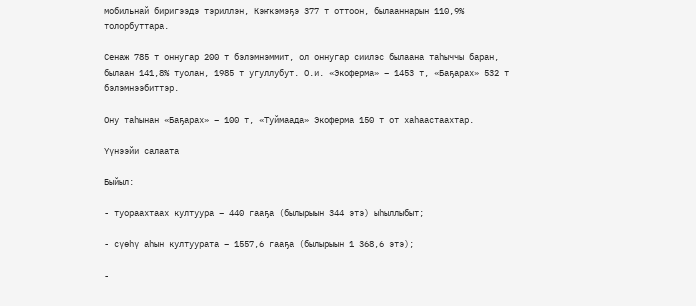мобильнай биригээдэ тэриллэн, Кэҥкэмэҕэ 377 т оттоон, былааннарын 110,9% толорбуттара.

Сенаж 785 т оннугар 200 т бэлэмнэммит, ол оннугар сиилэс былаана таһыччы баран, былаан 141,8% туолан, 1985 т угуллубут. О.и. «Экоферма» – 1453 т, «Баҕарах» 532 т бэлэмнээбиттэр.

Ону таһынан «Баҕарах» – 100 т, «Туймаада» Экоферма 150 т от хаһаастаахтар.

Үүнээйи салаата

Быйыл:

- туораахтаах култуура – 440 гааҕа (былырыын 344 этэ) ыһыллыбыт;

- сүөһү аһын култуурата – 1557,6 гааҕа (былырыын 1 368,6 этэ);

-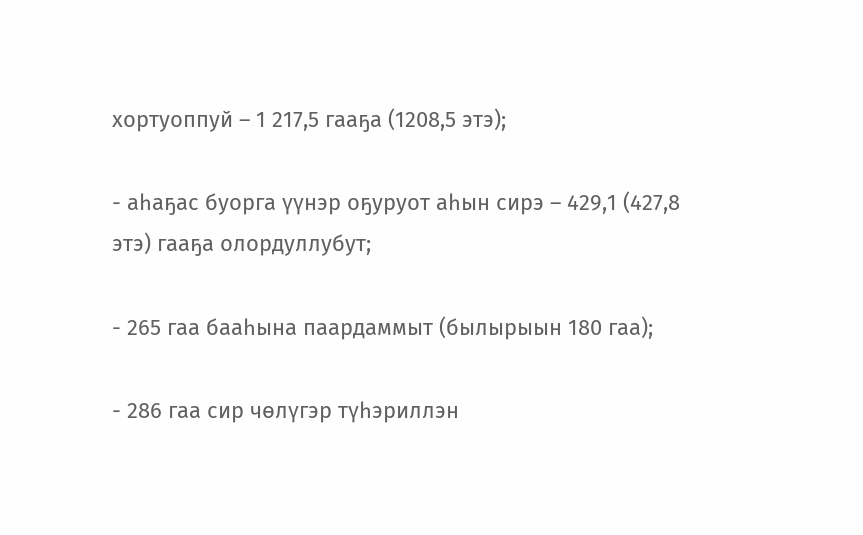хортуоппуй – 1 217,5 гааҕа (1208,5 этэ);

- аһаҕас буорга үүнэр оҕуруот аһын сирэ – 429,1 (427,8 этэ) гааҕа олордуллубут;

- 265 гаа бааһына паардаммыт (былырыын 180 гаа);

- 286 гаа сир чөлүгэр түһэриллэн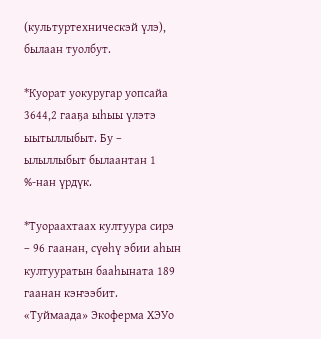(культуртехническэй үлэ), былаан туолбут.

*Куорат уокуругар уопсайа 3644,2 гааҕа ыһыы үлэтэ ыытыллыбыт. Бу – ылыллыбыт былаантан 1 %-нан үрдүк.

*Туораахтаах култуура сирэ – 96 гаанан, сүөһү эбии аһын култууратын бааһыната 189 гаанан кэҥээбит. «Туймаада» Экоферма ХЭУо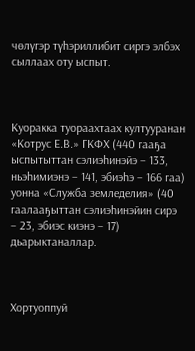чөлүгэр түһэриллибит сиргэ элбэх сыллаах оту ыспыт.



Куоракка туораахтаах култууранан «Котрус Е.В.» ГКФХ (440 гааҕа ыспытыттан сэлиэһинэйэ – 133, ньэһимиэнэ – 141, эбиэһэ – 166 гаа) уонна «Служба земледелия» (40 гаалааҕыттан сэлиэһинэйин сирэ – 23, эбиэс киэнэ – 17) дьарыктаналлар.



Хортуоппуй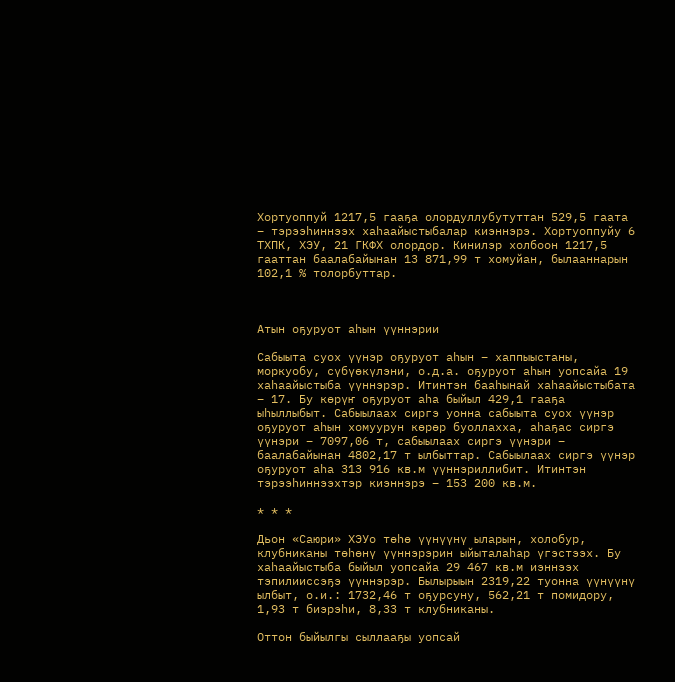Хортуоппуй 1217,5 гааҕа олордуллубутуттан 529,5 гаата – тэрээһиннээх хаһаайыстыбалар киэннэрэ. Хортуоппуйу 6 ТХПК, ХЭУ, 21 ГКФХ олордор. Кинилэр холбоон 1217,5 гааттан баалабайынан 13 871,99 т хомуйан, былааннарын 102,1 % толорбуттар.



Атын оҕуруот аһын үүннэрии

Сабыыта суох үүнэр оҕуруот аһын – хаппыыстаны, моркуобу, сүбүөкүлэни, о.д.а. оҕуруот аһын уопсайа 19 хаһаайыстыба үүннэрэр. Итинтэн бааһынай хаһаайыстыбата – 17. Бу көрүҥ оҕуруот аһа быйыл 429,1 гааҕа ыһыллыбыт. Сабыылаах сиргэ уонна сабыыта суох үүнэр оҕуруот аһын хомуурун көрөр буоллахха, аһаҕас сиргэ үүнэри – 7097,06 т, сабыылаах сиргэ үүнэри – баалабайынан 4802,17 т ылбыттар. Сабыылаах сиргэ үүнэр оҕуруот аһа 313 916 кв.м үүннэриллибит. Итинтэн тэрээһиннээхтэр киэннэрэ – 153 200 кв.м.

* * *

Дьон «Саюри» ХЭУо төһө үүнүүнү ыларын, холобур, клубниканы төһөнү үүннэрэрин ыйыталаһар үгэстээх. Бу хаһаайыстыба быйыл уопсайа 29 467 кв.м иэннээх тэпилииссэҕэ үүннэрэр. Былырыын 2319,22 туонна үүнүүнү ылбыт, о.и.: 1732,46 т оҕурсуну, 562,21 т помидору, 1,93 т биэрэһи, 8,33 т клубниканы.

Оттон быйылгы сыллааҕы уопсай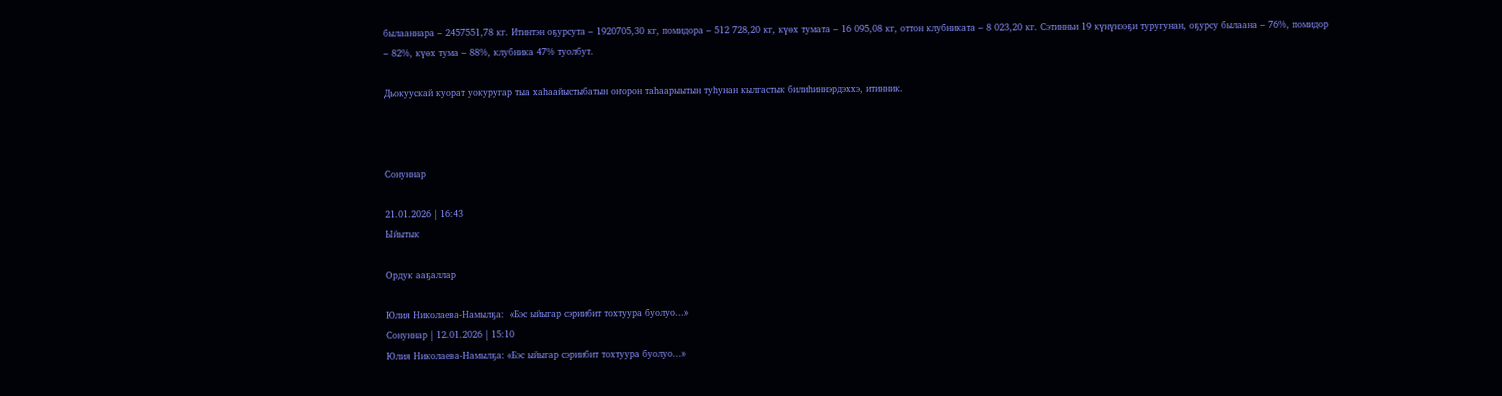былааннара – 2457551,78 кг. Итинтэн оҕурсута – 1920705,30 кг, помидора – 512 728,20 кг, күөх тумата – 16 095,08 кг, оттон клубниката – 8 023,20 кг. Сэтинньи 19 күнүнээҕи туругунан, оҕурсу былаана – 76%, помидор – 82%, күөх тума – 88%, клубника 47% туолбут.

Дьокуускай куорат уокуругар тыа хаһаайыстыбатын оҥорон таһаарыытын туһунан кылгастык билиһиннэрдэххэ, итинник.



Сонуннар

21.01.2026 | 16:43
Ыйытык

Ордук ааҕаллар

Юлия Николаева-Намылҕа:  «Бэс ыйыгар сэриибит тохтуура буолуо...»
Сонуннар | 12.01.2026 | 15:10
Юлия Николаева-Намылҕа: «Бэс ыйыгар сэриибит тохтуура буолуо...»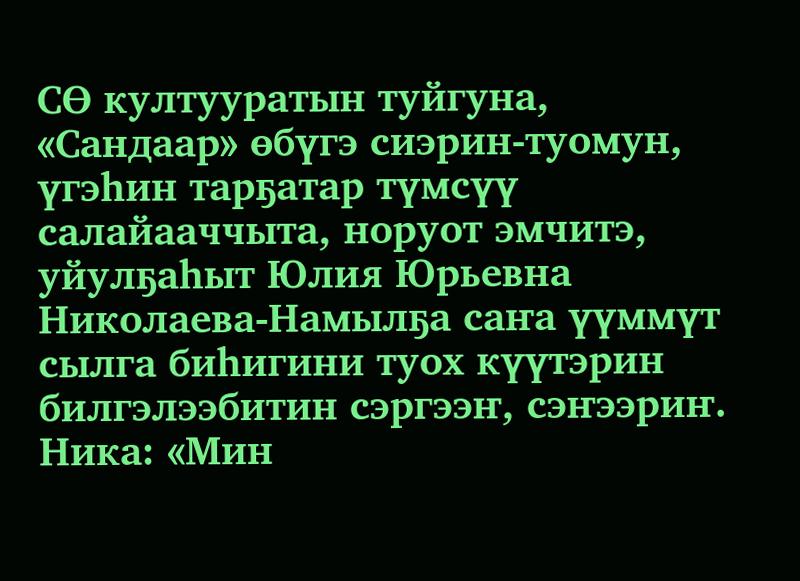СӨ култууратын туйгуна, «Сандаар» өбүгэ сиэрин-туомун, үгэһин тарҕатар түмсүү салайааччыта, норуот эмчитэ, уйулҕаһыт Юлия Юрьевна Николаева-Намылҕа саҥа үүммүт сылга биһигини туох күүтэрин билгэлээбитин сэргээҥ, сэҥээриҥ.
Ника: «Мин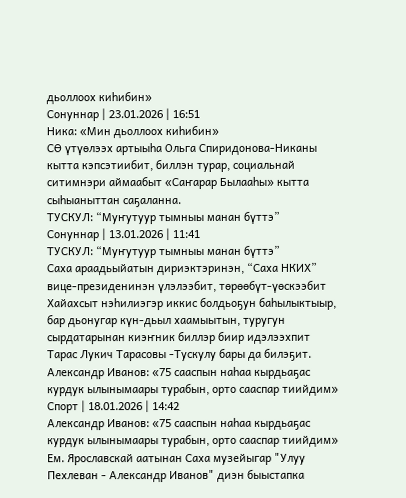дьоллоох киһибин»
Сонуннар | 23.01.2026 | 16:51
Ника: «Мин дьоллоох киһибин»
СӨ үтүөлээх артыыһа Ольга Спиридонова-Никаны кытта кэпсэтиибит, биллэн турар, социальнай ситимнэри аймаабыт «Саҥарар Былааһы» кытта сыһыаныттан саҕаланна.
ТУСКУЛ: “Муҥутуур тымныы манан бүттэ”
Сонуннар | 13.01.2026 | 11:41
ТУСКУЛ: “Муҥутуур тымныы манан бүттэ”
Саха араадьыйатын дириэктэринэн, “Саха НКИХ” вице-президенинэн үлэлээбит, төрөөбүт-үөскээбит Хайахсыт нэһилиэгэр иккис болдьоҕун баһылыктыыр, бар дьонугар күн-дьыл хаамыытын, туругун сырдатарынан киэҥник биллэр биир идэлээхпит Тарас Лукич Тарасовы -Тускулу бары да билэҕит.
Александр Иванов: «75 сааспын наһаа кырдьаҕас курдук ылынымаары турабын, орто сааспар тиийдим»
Спорт | 18.01.2026 | 14:42
Александр Иванов: «75 сааспын наһаа кырдьаҕас курдук ылынымаары турабын, орто сааспар тиийдим»
Ем. Ярославскай аатынан Саха музейыгар "Улуу Пехлеван - Александр Иванов" диэн быыстапка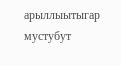арыллыытыгар мустубут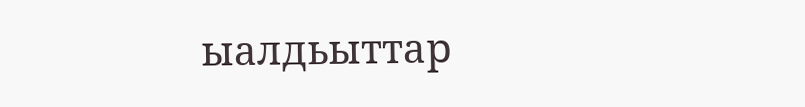ыалдьыттар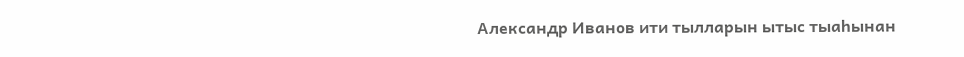Александр Иванов ити тылларын ытыс тыаһынан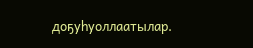доҕуһуоллаатылар.